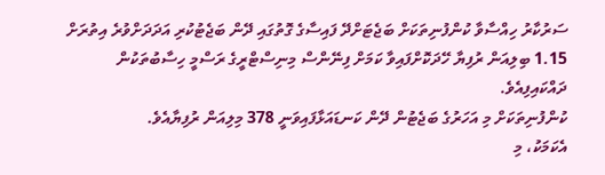ސަރުކާރު ހިއްސާވާ ކުންފުނިތަކަށް ބަޖެޓަށްދޭ ފައިސާގެ ގޮތުގައި ދޭން ބަޖެޓުކުރި އަދަދަށްވުރެ އިތުރަށް 1.15 ބިލިއަން ރުފިޔާ ހޭދަކޮށްފައިވާ ކަމަށް ފިނޭންސް މިނިސްޓްރީގެ ރަސްމީ ހިސާބުތަކުން ދައްކައިފިއެވެ.
ކުންފުނިތަކަށް މި އަހަރުގެ ބަޖެޓުން ދޭން ކަނޑައަޅާފައިވަނީ 378 މިލިއަން ރުފިޔާއެވެ.
އެކަމަކު، މި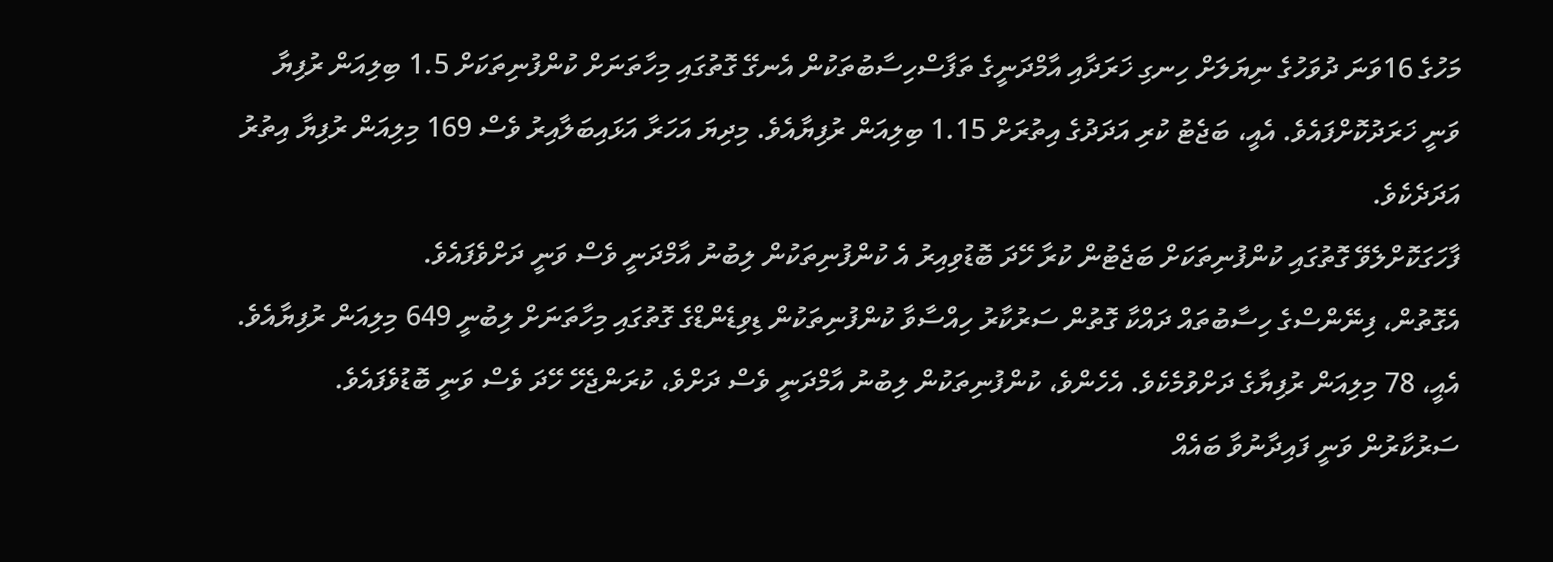މަހުގެ 16ވަނަ ދުވަހުގެ ނިޔަލަށް ހިނގި ޚަރަދާއި އާމްދަނީގެ ތަފާސްހިސާބުތަކުން އެނގޭ ގޮތުގައި މިހާތަނަށް ކުންފުނިތަކަށް 1.5 ބިލިއަން ރުފިޔާ ވަނީ ޚަރަދުކޮށްފައެވެ. އެއީ، ބަޖެޓު ކުރި އަދަދުގެ އިތުރަށް 1.15 ބިލިއަން ރުފިޔާއެވެ. މިދިޔަ އަހަރާ އަޅައިބަލާއިރު ވެސް 169 މިލިއަން ރުފިޔާ އިތުރު އަދަދެކެވެ.
ފާހަގަކޮށްލެވޭ ގޮތުގައި ކުންފުނިތަކަށް ބަޖެޓުން ކުރާ ހޭދަ ބޮޑުވިއިރު އެ ކުންފުނިތަކުން ލިބުނު އާމްދަނީ ވެސް ވަނީ ދަށްވެފައެވެ.
އެގޮތުން، ފިނޭންސްގެ ހިސާބުތައް ދައްކާ ގޮތުން ސަރުކާރު ހިއްސާވާ ކުންފުނިތަކުން ޑިވިޑެންޑްގެ ގޮތުގައި މިހާތަނަށް ލިބުނީ 649 މިލިއަން ރުފިޔާއެވެ. އެއީ، 78 މިލިއަން ރުފިޔާގެ ދަށްވުމެކެވެ. އެހެންވެ، ކުންފުނިތަކުން ލިބުނު އާމްދަނީ ވެސް ދަށްވެ، ކުރަންޖެހޭ ހޭދަ ވެސް ވަނީ ބޮޑުވެފައެވެ.
ސަރުކާރުން ވަނީ ފައިދާނުވާ ބައެއް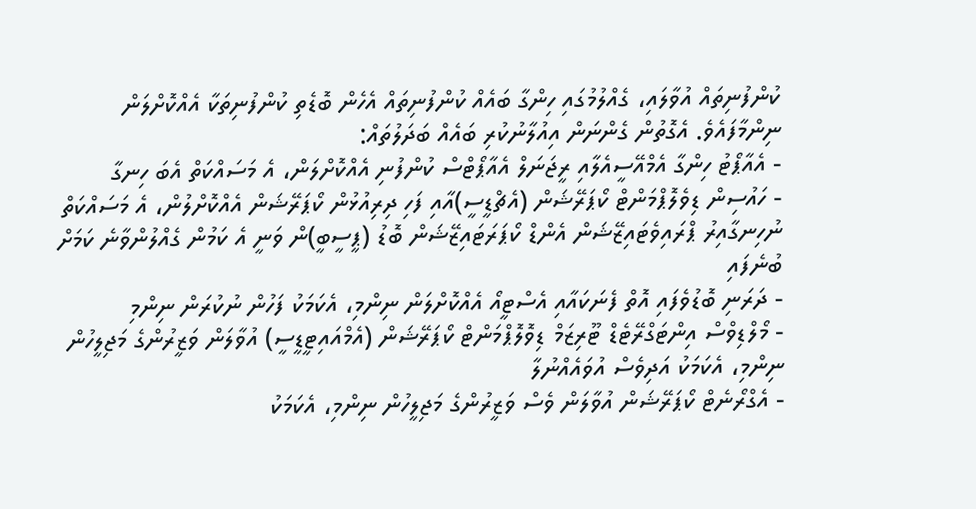ކުންފުނިތައް އުވާލައި، ގެއްލުމުގައި ހިންގާ ބައެއް ކުންފުނިތައް އެހެން ބޮޑެތި ކުންފުނިތަކާ އެއްކޮށްލަން ނިންމާފައެވެ. އެގޮތުން ގެންނަން އިއުލާނުކުރި ބައެއް ބަދަލުތައް:
- އެއާޕޯޓު ހިންގާ އެމްއޭސީއެލާއި ރީޖަނަލް އެއާޕޯޓްސް ކުންފުނި އެއްކޮށްލަން، އެ މަސައްކަތް އެބަ ހިނގާ
- ހައުސިން ޑިވެލޮޕްމަންޓް ކޯޕަރޭޝަން (އެޗްޑީސީ)އާއި ފަހި ދިރިއުޅުން ކޯޕަރޭޝަން އެއްކޮށްލުން، އެ މަސައްކަތް ނުހިނގާއިރު ޕްރައިވެޓައިޒޭޝަން އެންޑް ކޯޕަރަޓައިޒޭޝަން ބޮޑު (ޕީސީބީ)ން ވަނީ އެ ކަމުން ގެއްލުންވާނެ ކަމަށް ބުނެފައި
- ދަރަނި ބޮޑުވެފައި އޮތް ފެނަކައާއި އެސްޓީއޯ އެއްކޮށްލަން ނިންމި، އެކަމަކު ފަހުން ނުކުރަން ނިންމި
- މޯލްޑިވްސް އިންޓަގްރޭޓެޑް ޓޫރިޒަމް ޑިވޮލޮޕްމަންޓް ކޯޕަރޭޝަން (އެމްއައިޓީޑީސީ) އުވާލަން ވަޒީރުންގެ މަޖިލީހުން ނިންމި، އެކަމަކު އަދިވެސް އުވައެއްނުލާ
- އެގްރޯނެޓް ކޯޕަރޭޝަން އުވާލަން ވެސް ވަޒީރުންގެ މަޖިލީހުން ނިންމި، އެކަމަކު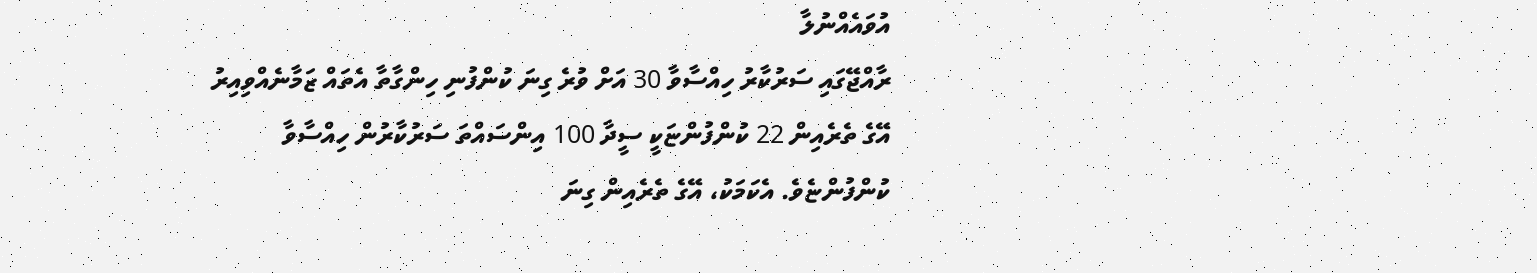އުވައެއްނުލާ
ރާއްޖޭގައި ސަރުކާރު ހިއްސާވާ 30 އަށް ވުރެ ގިނަ ކުންފުނި ހިންގާތާ އެތައް ޒަމާނެއްވިއިރު އޭގެ ތެރެއިން 22 ކުންފުންޏަކީ ސީދާ 100 އިންސައްތަ ސަރުކާރުން ހިއްސާވާ ކުންފުންޏެވެ. އެކަމަކު، އޭގެ ތެރެއިން ގިނަ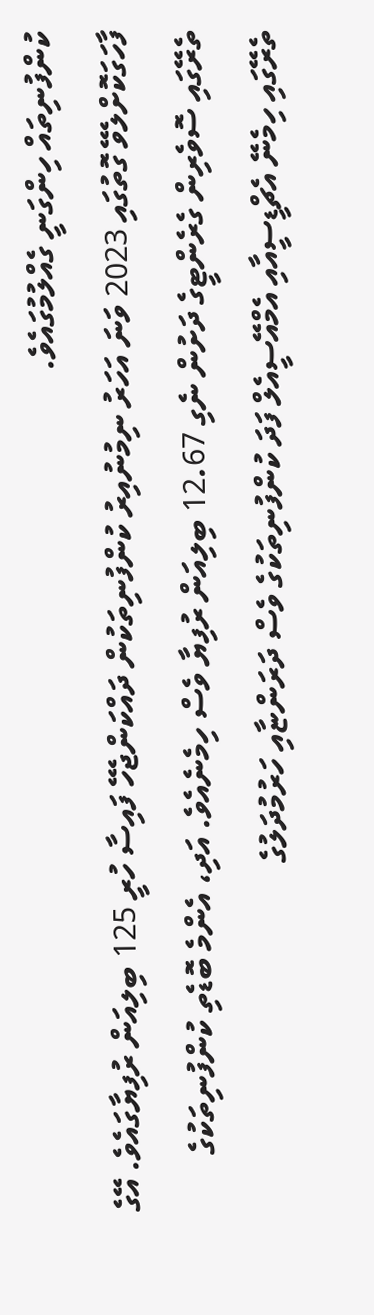ކުންފުނިތައް ހިންގަނީ ގެއްލުމުގައެވެ.
ފާހަގަކޮށްލެވޭ ގޮތުގައި 2023 ވަނަ އަހަރު ނިމުނުއިރު ކުންފުނިތަކުން ދައްކަންޖެހޭ ފައިސާ ހުރީ 125 ބިލިއަން ރުފިޔާގައެވެ. އޭގެ ތެރޭގައި ސޮވެރިން ގެރެންޓީގެ ދަށުން ނެގި 12.67 ބިލިއަން ރުފިޔާ ވެސް ހިމެނެއެވެ. އަދި، އެންމެ ބޮޑެތި ކުންފުނިތަކުގެ ތެރޭގައި ހިމެނޭ އެޗްޑީސީއާއި އެމްއޭސީއެލް ފަދަ ކުންފުނިތަކުގެ ވެސް ދަރަންޏާއި ހަރުމުދަލުގެ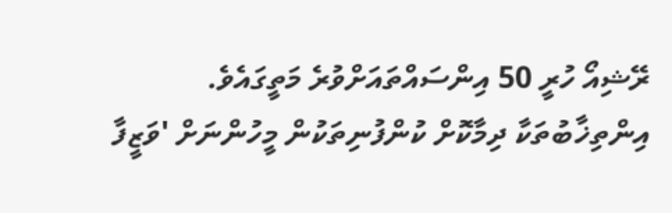ރޭޝިއޯ ހުރީ 50 އިންސައްތައަށްވުރެ މަތީގައެވެ.
އިންތިޚާބުތަކާ ދިމާކޮށް ކުންފުނިތަކުން މީހުންނަށް 'ވަޒީފާ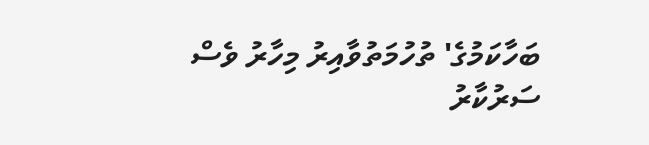ބަހާކަމުގެ' ތުހުމަތުވާއިރު މިހާރު ވެސް ސަރުކާރު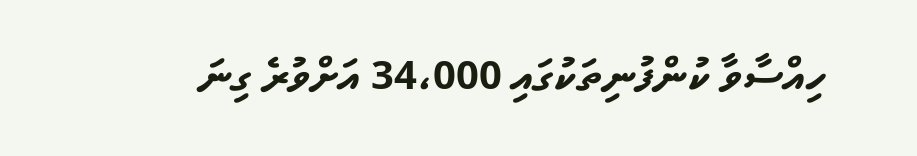ހިއްސާވާ ކުންފުނިތަކުގައި 34،000 އަށްވުރެ ގިނަ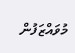މުވައްޒަފުން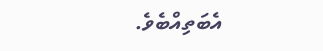އެބަތިއްބެވެ.